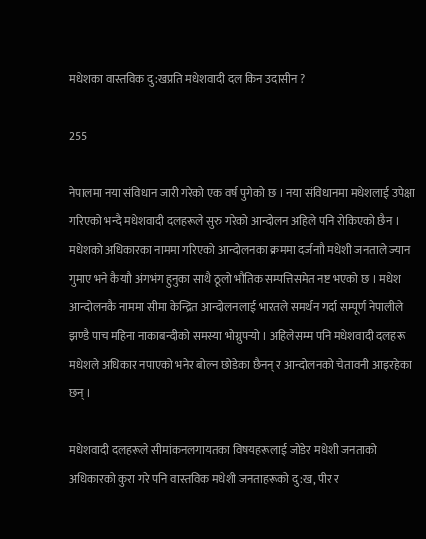मधेशका वास्तविक दु:खप्रति मधेशवादी दल किन उदासीन ?

255

नेपालमा नया संविधान जारी गरेको एक वर्ष पुगेको छ । नया संविधानमा मधेशलाई उपेक्षा गरिएको भन्दै मधेशवादी दलहरूले सुरु गरेको आन्दोलन अहिले पनि रोकिएको छैन । मधेशको अधिकारका नाममा गरिएको आन्दोलनका क्रममा दर्जनाौ मधेशी जनताले ज्यान गुमाए भने कैयाौ अंगभंग हुनुका साथै ठूलो भौतिक सम्पत्तिसमेत नष्ट भएको छ । मधेश आन्दोलनकै नाममा सीमा केन्द्रित आन्दोलनलाई भारतले समर्थन गर्दा सम्पूर्ण नेपालीले झण्डै पाच महिना नाकाबन्दीको समस्या भोग्नुपर्‍यो । अहिलेसम्म पनि मधेशवादी दलहरू मधेशले अधिकार नपाएको भनेर बोल्न छोडेका छैनन् र आन्दोलनको चेतावनी आइरहेका छन् ।

मधेशवादी दलहरूले सीमांकनलगायतका विषयहरूलाई जोडेर मधेशी जनताको अधिकारको कुरा गरे पनि वास्तविक मधेशी जनताहरूको दु:ख, पीर र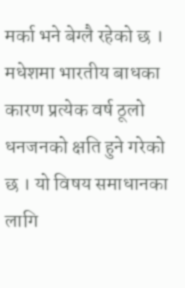मर्का भने बेग्लै रहेको छ । मधेशमा भारतीय बाधका कारण प्रत्येक वर्ष ठूलो धनजनको क्षति हुने गरेको छ । यो विषय समाधानका लागि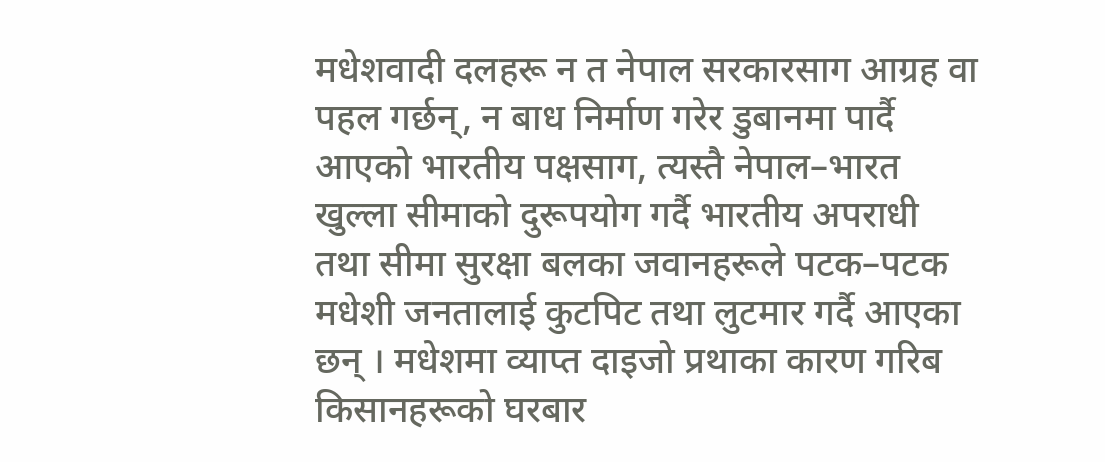मधेशवादी दलहरू न त नेपाल सरकारसाग आग्रह वा पहल गर्छन्, न बाध निर्माण गरेर डुबानमा पार्दै आएको भारतीय पक्षसाग, त्यस्तै नेपाल–भारत खुल्ला सीमाको दुरूपयोग गर्दै भारतीय अपराधी तथा सीमा सुरक्षा बलका जवानहरूले पटक–पटक मधेशी जनतालाई कुटपिट तथा लुटमार गर्दै आएका छन् । मधेशमा व्याप्त दाइजो प्रथाका कारण गरिब किसानहरूको घरबार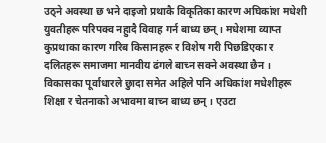उठ्ने अवस्था छ भने दाइजो प्रथाकै विकृतिका कारण अघिकांश मधेशी युवतीहरू परिपक्व नहुादै विवाह गर्न बाध्य छन् । मधेशमा व्याप्त कुप्रथाका कारण गरिब किसानहरू र विशेष गरी पिछडिएका र दलितहरू समाजमा मानवीय ढंगले बाच्न सक्ने अवस्था छैन । विकासका पूर्वाधारले छुादा समेत अहिले पनि अधिकांश मधेशीहरू शिक्षा र चेतनाको अभावमा बाच्न बाध्य छन् । एउटा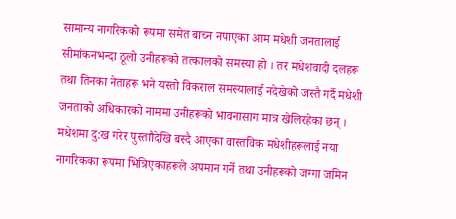सामान्य नागरिकको रूपमा समेत बाच्न नपाएका आम मधेशी जनतालाई सीमांकनभन्दा ठूलो उनीहरूको तत्कालको समस्या हो । तर मधेशवादी दलहरू तथा तिनका नेताहरू भने यस्तो विकराल समस्यालाई नदेखेको जस्तै गर्दै मधेशी जनताको अधिकारको नाममा उनीहरूको भावनासाग मात्र खेलिरहेका छन् । मधेशमा दु:ख गरेर पुस्ताौदेखि बस्दै आएका वास्तविक मधेशीहरूलाई नया नागरिकका रूपमा भित्रिएकाहरूले अपमान गर्ने तथा उनीहरूको जग्गा जमिन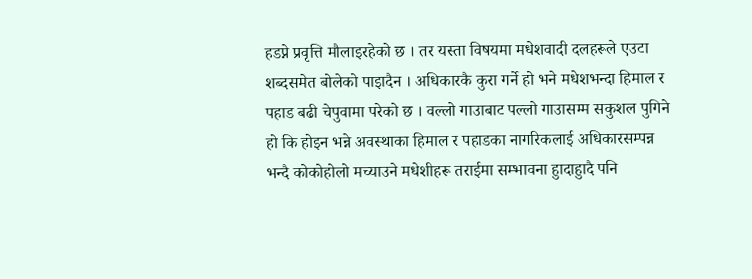हडप्ने प्रवृत्ति मौलाइरहेको छ । तर यस्ता विषयमा मधेशवादी दलहरूले एउटा शब्दसमेत बोलेको पाइादैन । अधिकारकै कुरा गर्ने हो भने मधेशभन्दा हिमाल र पहाड बढी चेपुवामा परेको छ । वल्लो गाउाबाट पल्लो गाउासम्म सकुशल पुगिने हो कि होइन भन्ने अवस्थाका हिमाल र पहाडका नागरिकलाई अधिकारसम्पन्न भन्दै कोकोहोलो मच्याउने मधेशीहरू तराईमा सम्भावना हुादाहुादै पनि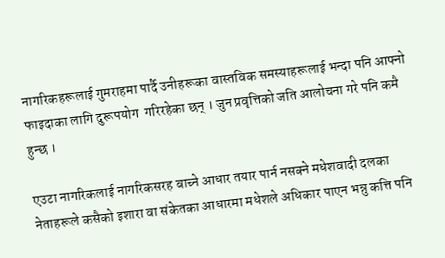नागरिकहरूलाई गुमराहमा पार्दै उनीहरूका वास्तविक समस्याहरूलाई भन्दा पनि आफ्नो फाइदाका लागि दुरूपयोग  गरिरहेका छन् । जुन प्रवृत्तिको जति आलोचना गरे पनि कमै हुन्छ ।

एउटा नागरिकलाई नागरिकसरह बाच्ने आधार तयार पार्न नसक्ने मधेशवादी दलका नेताहरूले कसैको इशारा वा संकेतका आधारमा मधेशले अधिकार पाएन भन्नु कत्ति पनि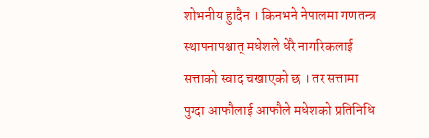शोभनीय हुादैन । किनभने नेपालमा गणतन्त्र स्थापनापश्चात् मधेशले धेरै नागरिकलाई सत्ताको स्वाद चखाएको छ । तर सत्तामा पुग्दा आफौलाई आफौले मधेशको प्रतिनिधि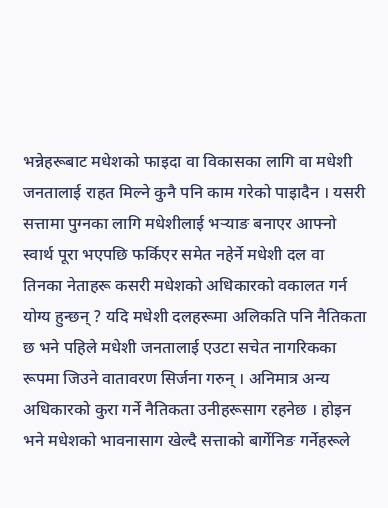भन्नेहरूबाट मधेशको फाइदा वा विकासका लागि वा मधेशी जनतालाई राहत मिल्ने कुनै पनि काम गरेको पाइादैन । यसरी सत्तामा पुग्नका लागि मधेशीलाई भर्‍याङ बनाएर आफ्नो स्वार्थ पूरा भएपछि फर्किएर समेत नहेर्ने मधेशी दल वा तिनका नेताहरू कसरी मधेशको अधिकारको वकालत गर्न योग्य हुन्छन् ? यदि मधेशी दलहरूमा अलिकति पनि नैतिकता छ भने पहिले मधेशी जनतालाई एउटा सचेत नागरिकका रूपमा जिउने वातावरण सिर्जना गरुन् । अनिमात्र अन्य अधिकारको कुरा गर्ने नैतिकता उनीहरूसाग रहनेछ । होइन भने मधेशको भावनासाग खेल्दै सत्ताको बार्गेनिङ गर्नेहरूले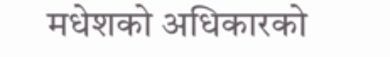मधेशको अधिकारको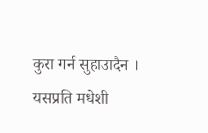कुरा गर्न सुहाउादैन । यसप्रति मधेशी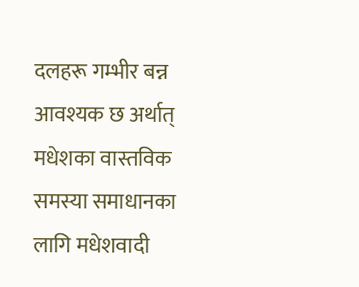दलहरू गम्भीर बन्न आवश्यक छ अर्थात् मधेशका वास्तविक समस्या समाधानका लागि मधेशवादी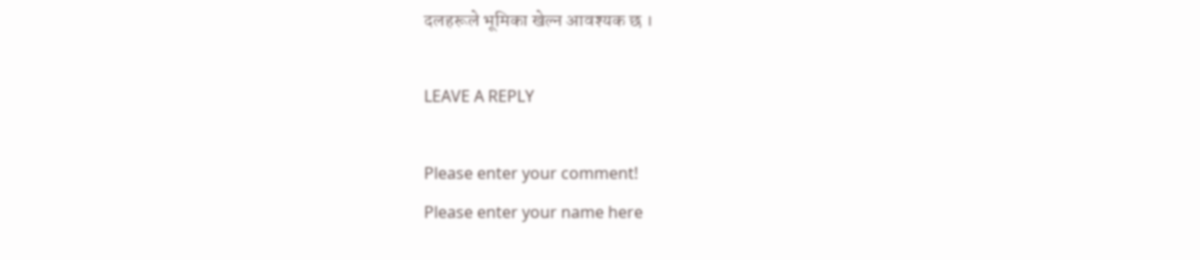दलहरूले भूमिका खेल्न आवश्यक छ ।

LEAVE A REPLY

Please enter your comment!
Please enter your name here